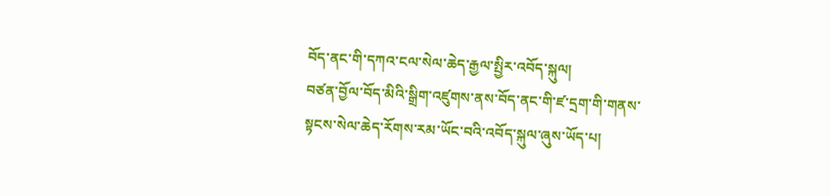བོད་ནང་གི་དཀའ་ངལ་སེལ་ཆེད་རྒྱལ་སྤྱིར་འབོད་སྐུལ།
བཙན་བྱོལ་བོད་མིའི་སྒྲིག་འཛུགས་ནས་བོད་ནང་གི་ཛ་དྲག་གི་གནས་སྟངས་སེལ་ཆེད་རོགས་རམ་ཡོང་བའི་འབོད་སྐུལ་ཞུས་ཡོད་པ།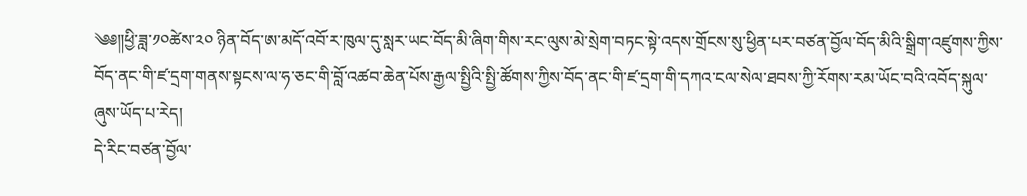༄༅༎ཕྱི་ཟླ་༡༠ཚེས་༢༠ ཉིན་བོད་ཨ་མདོ་འབོ་ར་ཁུལ་དུ་སླར་ཡང་བོད་མི་ཞིག་གིས་རང་ལུས་མེ་སྲེག་བཏང་སྟེ་འདས་གྲོངས་སུ་ཕྱིན་པར་བཙན་བྱོལ་བོད་མིའི་སྒྲིག་འཛུགས་ཀྱིས་བོད་ནང་གི་ཛ་དྲག་གནས་སྟངས་ལ་ཧ་ཅང་གི་བློ་འཚབ་ཆེན་པོས་རྒྱལ་སྤྱིའི་སྤྱི་ཚོགས་ཀྱིས་བོད་ནང་གི་ཛ་དྲག་གི་དཀའ་ངལ་སེལ་ཐབས་ཀྱི་རོགས་རམ་ཡོང་བའི་འབོད་སྐུལ་ཞུས་ཡོད་པ་རེད།
དེ་རིང་བཙན་བྱོལ་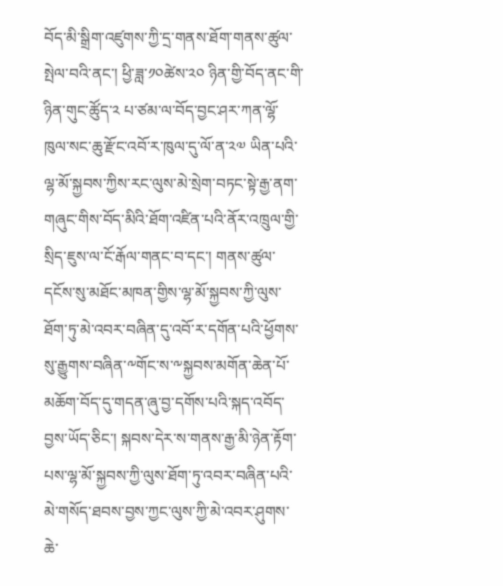བོད་མི་སྒྲིག་འཛུགས་ཀྱི་དྲ་གནས་ཐོག་གནས་ཚུལ་སྤེལ་བའི་ནང་། ཕྱི་ཟླ་༡༠ཚེས་༢༠ ཉིན་གྱི་བོད་ནང་གི་ཉིན་གུང་ཚོུད་༢ པ་ཙམ་ལ་བོད་བྱང་ཤར་ཀན་ལྷོ་ཁུལ་སང་ཆུ་རྫོང་འབོ་ར་ཁུལ་དུ་ལོ་ན་༢༧ ཡིན་པའི་ལྷ་མོ་སྐྱབས་ཀྱིས་རང་ལུས་མེ་སྲེག་བཏང་སྟེ་རྒྱ་ནག་གཞུང་གིས་བོད་མིའི་ཐོག་འཛིན་པའི་ནོར་འཁྲུལ་གྱི་སྲིད་ཇུས་ལ་ངོ་རྒོལ་གནང་བ་དང་། གནས་ཚུལ་དངོས་སུ་མཐོང་མཁན་གྱིས་ལྷ་མོ་སྐྱབས་ཀྱི་ལུས་ཐོག་ཏུ་མེ་འབར་བཞིན་དུ་འབོ་ར་དགོན་པའི་ཕྱོགས་སུ་རྒྱུགས་བཞིན་༸གོང་ས་༸སྐྱབས་མགོན་ཆེན་པོ་མཆོག་བོད་དུ་གདན་ཞུ་བྱ་དགོས་པའི་སྐད་འབོད་བྱས་ཡོད་ཅིང་། སྐབས་དེར་ས་གནས་རྒྱ་མི་ཉེན་རྟོག་པས་ལྷ་མོ་སྐྱབས་ཀྱི་ལུས་ཐོག་ཏུ་འབར་བཞིན་པའི་མེ་གསོད་ཐབས་བྱས་ཀྱང་ལུས་ཀྱི་མེ་འབར་ཤུགས་ཆེ་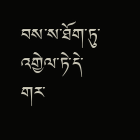བས་ས་ཐོག་ཏུ་འགྱེལ་ཏེ་དེ་གར་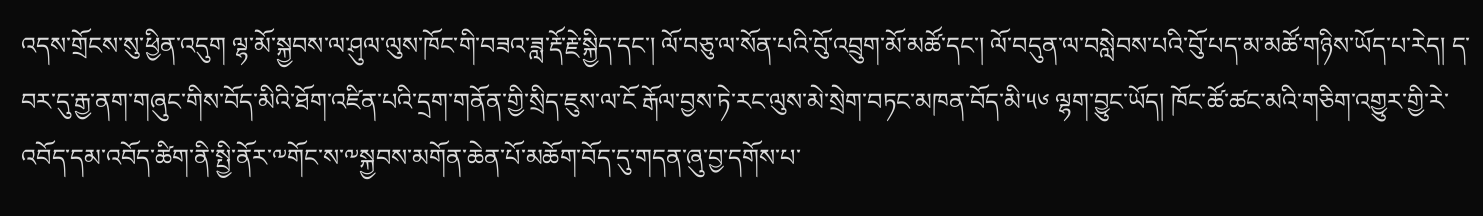འདས་གྲོངས་སུ་ཕྱིན་འདུག ལྷ་མོ་སྐྱབས་ལ་ཤུལ་ལུས་ཁོང་གི་བཟའ་ཟླ་རྡོ་རྗེ་སྐྱིད་དང་། ལོ་བཅུ་ལ་སོན་པའི་བོུ་འབྲུག་མོ་མཚོ་དང་། ལོ་བདུན་ལ་བསླེབས་པའི་བོུ་པད་མ་མཚོ་གཉིས་ཡོད་པ་རེད། ད་བར་དུ་རྒྱ་ནག་གཞུང་གིས་བོད་མིའི་ཐོག་འཛིན་པའི་དྲག་གནོན་གྱི་སྲིད་ཇུས་ལ་ངོ རྒོལ་བྱས་ཏེ་རང་ལུས་མེ་སྲེག་བཏང་མཁན་བོད་མི་༥༦ ལྷག་བྱུང་ཡོད། ཁོང་ཚོ་ཚང་མའི་གཅིག་འགྱུར་གྱི་རེ་འབོད་དམ་འབོད་ཚིག་ནི་སྤྱི་ནོར་༸གོང་ས་༸སྐྱབས་མགོན་ཆེན་པོ་མཆོག་བོད་དུ་གདན་ཞུ་བྱ་དགོས་པ་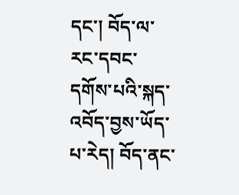དང་། བོད་ལ་རང་དབང་དགོས་པའི་སྐད་འབོད་བྱས་ཡོད་པ་རེད། བོད་ནང་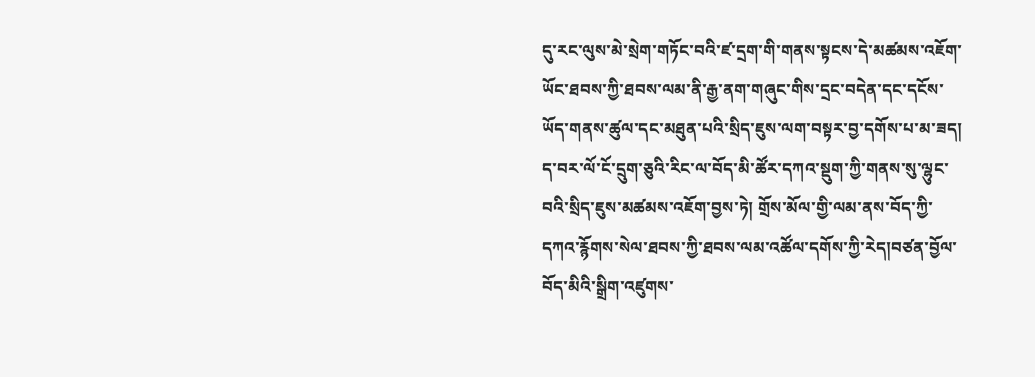དུ་རང་ལུས་མེ་སྲེག་གཏོང་བའི་ཛ་དྲག་གི་གནས་སྟངས་དེ་མཚམས་འཇོག་ཡོང་ཐབས་ཀྱི་ཐབས་ལམ་ནི་རྒྱ་ནག་གཞུང་གིས་དྲང་བདེན་དང་དངོས་ཡོད་གནས་ཚུལ་དང་མཐུན་པའི་སྲིད་ཇུས་ལག་བསྟར་བྱ་དགོས་པ་མ་ཟད། ད་བར་ལོ་ངོ་དྲུག་ཅུའི་རིང་ལ་བོད་མི་ཚོར་དཀའ་སྡུག་ཀྱི་གནས་སུ་ལྷུང་བའི་སྲིད་ཇུས་མཚམས་འཇོག་བྱས་ཏེ། གྲོས་མོལ་གྱི་ལམ་ནས་བོད་ཀྱི་དཀའ་རྙོགས་སེལ་ཐབས་ཀྱི་ཐབས་ལམ་འཚོལ་དགོས་ཀྱི་རེད།བཙན་བྱོལ་བོད་མིའི་སྒྲིག་འཛུགས་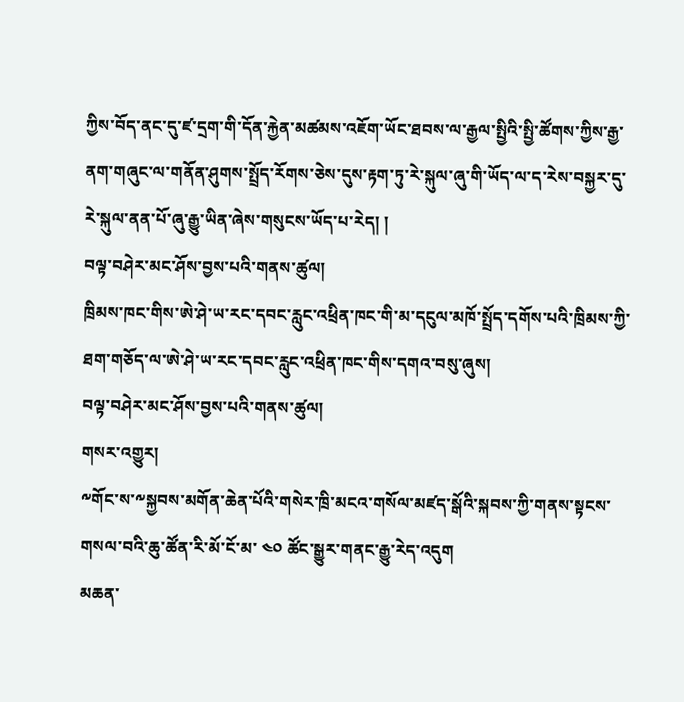ཀྱིས་བོད་ནང་དུ་ཛ་དྲག་གི་དོན་རྐྱེན་མཚམས་འཇོག་ཡོང་ཐབས་ལ་རྒྱལ་སྤྱིའི་སྤྱི་ཚོགས་ཀྱིས་རྒྱ་ནག་གཞུང་ལ་གནོན་ཤུགས་སྤྲོད་རོགས་ཅེས་དུས་རྟག་ཏུ་རེ་སྐུལ་ཞུ་གི་ཡོད་ལ་ད་རེས་བསྐྱར་དུ་རེ་སྐུལ་ནན་པོ་ཞུ་རྒྱུ་ཡིན་ཞེས་གསུངས་ཡོད་པ་རེད། །
བལྟ་བཤེར་མང་ཤོས་བྱས་པའི་གནས་ཚུལ།
ཁྲིམས་ཁང་གིས་ཨེ་ཤེ་ཡ་རང་དབང་རླུང་འཕྲིན་ཁང་གི་མ་དངུལ་མཁོ་སྤྲོད་དགོས་པའི་ཁྲིམས་ཀྱི་ཐག་གཅོད་ལ་ཨེ་ཤེ་ཡ་རང་དབང་རླུང་འཕྲིན་ཁང་གིས་དགའ་བསུ་ཞུས།
བལྟ་བཤེར་མང་ཤོས་བྱས་པའི་གནས་ཚུལ།
གསར་འགྱུར།
༸གོང་ས་༸སྐྱབས་མགོན་ཆེན་པོའི་གསེར་ཁྲི་མངའ་གསོལ་མཛད་སྒོའི་སྐབས་ཀྱི་གནས་སྟངས་གསལ་བའི་ཆུ་ཚོན་རི་མོ་ངོ་མ་ ༤༠ ཚོང་སྒྱུར་གནང་རྒྱུ་རེད་འདུག
མཆན་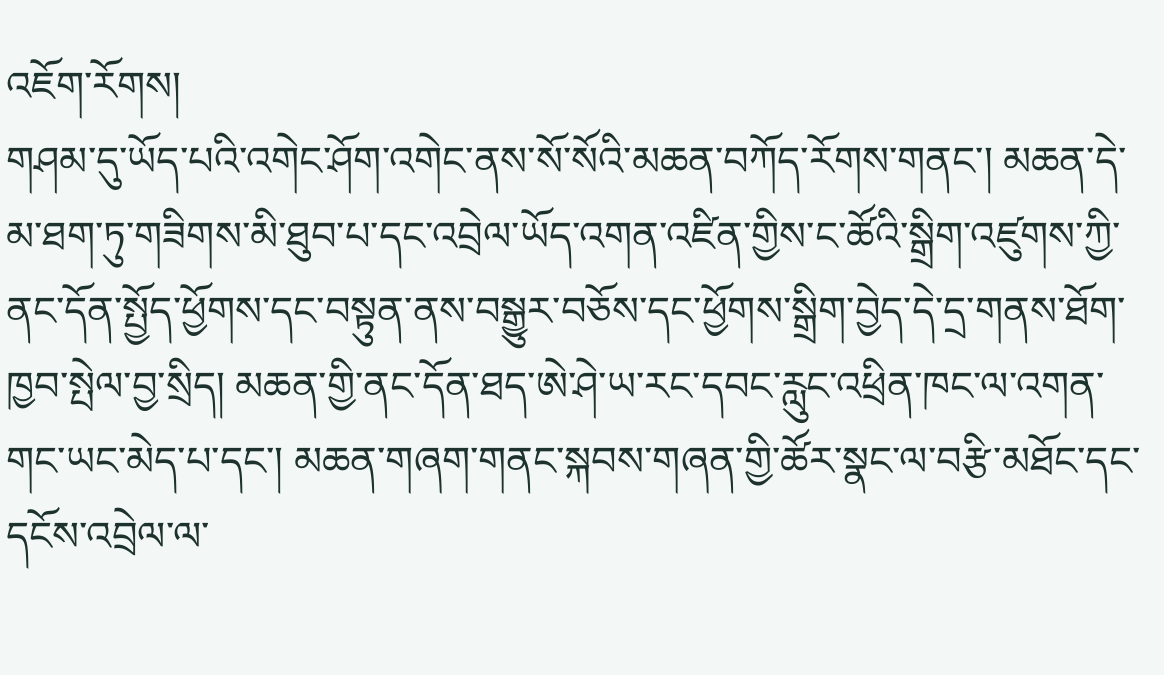འཇོག་རོགས།
གཤམ་དུ་ཡོད་པའི་འགེང་ཤོག་འགེང་ནས་སོ་སོའི་མཆན་བཀོད་རོགས་གནང་། མཆན་དེ་མ་ཐག་ཏུ་གཟིགས་མི་ཐུབ་པ་དང་འབྲེལ་ཡོད་འགན་འཛིན་གྱིས་ང་ཚོའི་སྒྲིག་འཛུགས་ཀྱི་ནང་དོན་སྤྱོད་ཕྱོགས་དང་བསྟུན་ནས་བསྒྱུར་བཅོས་དང་ཕྱོགས་སྒྲིག་བྱེད་དེ་དྲ་གནས་ཐོག་ཁྱབ་སྤེལ་བྱ་སྲིད། མཆན་གྱི་ནང་དོན་ཐད་ཨེ་ཤེ་ཡ་རང་དབང་རླུང་འཕྲིན་ཁང་ལ་འགན་གང་ཡང་མེད་པ་དང་། མཆན་གཞག་གནང་སྐབས་གཞན་གྱི་ཚོར་སྣང་ལ་བརྩི་མཐོང་དང་དངོས་འབྲེལ་ལ་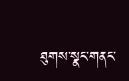ཐུགས་སྣང་གནང་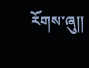རོགས་ཞུ༎